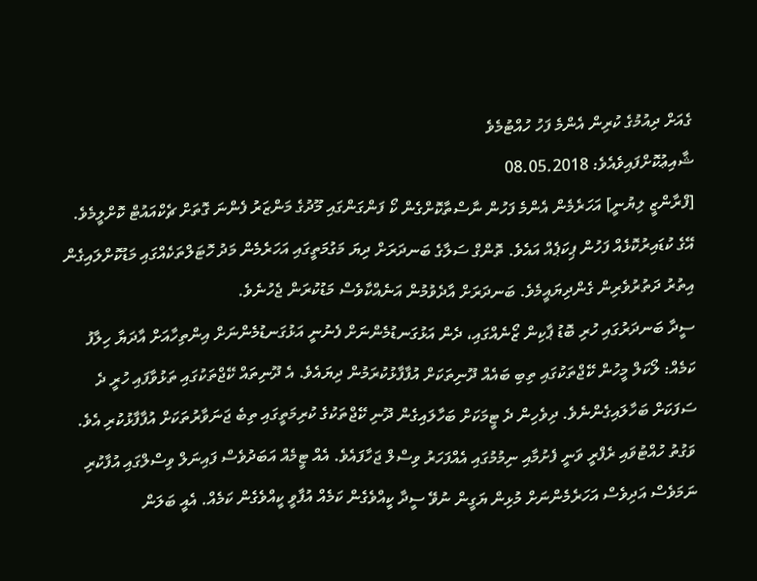ގެއަށް ދިއުމުގެ ކުރިން އެންމެ ފަހު ހުއްޓުމެވެ
ޝާއިޢުކޮށްފައިވެއެވެ: 08.05.2018
[ފްރާންޒީ ލިޔުނީ] އަހަރެމެން އެންމެ ފަހުން ނާސްތާކޮށްގެން ކޯ ފަންގަންގައި މޫދުގެ މަންޒަރު ފެންނަ ގޮތަށް ޗެކްއައުޓް ކޮށްލީމެވެ. އޭގެ ކުޑައިރުކޮޅެއް ފަހުން ޕިކަޕެއް އައެވެ. ތޮންގް ސަލާގެ ބަނދަރަށް ދިޔަ މަގުމަތީގައި އަހަރެމެން މަދު ހޮޓަލްތަކެއްގައި މަޑުކޮށްލައިގެން އިތުރު ދަތުރުވެރިން ގެންދިޔައީމެވެ. ބަނދަރަށް އާދެވުމުން އަނެއްކާވެސް މަޑުކުރަން ޖެހުނެވެ.
ސީދާ ބަނދަރުގައި ހުރި ބޮޑު ޕާކިން ޒޯނެއްގައި، ދެން އަޅުގަނޑުމެންނަށް ފެނުނީ އަޅުގަނޑުމެންނަށް އިންތިހާއަށް އާދަޔާ ހިލާފު ކަމެއް: ލޯކަލް މީހުން ކޭޖްތަކުގައި ތިބި ބައެއް ދޫނިތަކަށް އުފާފާޅުކުރަމުން ދިޔައެވެ. އެ ދޫނިތައް ކޭޖްތަކުގައި ތަޅުވާފައި ހުރީ ދެ ސަފަކަށް ބަހާލައިގެންނެވެ. ދިވެހިން ދެ ޓީމަކަށް ބަހާލައިގެން ދޫނި ކޭޖްތަކުގެ ކުރިމަތީގައި ތިބެ ޖަނަވާރުތަކަށް އުފާފާޅުކުރި އެވެ. ވަގުތު ހުއްޓުވައި ރެފްރީ ވަނީ ފެށުމާއި ނިމުމުގައި އެއްފަހަރު ވިސްލް ޖަހާފައެވެ. އެއް ޓީމެއް އަބަދުވެސް ފައިނަލް ވިސްލްގައި އުފާކުރި ނަމަވެސް އަދިވެސް އަހަރެމެންނަށް މުޅިން ޔަގީން ނުވޭ ސީދާ ކީއްވެގެން ކަމެއް އުފާވީ ކީއްވެގެން ކަމެއް. އެއީ ބަލަން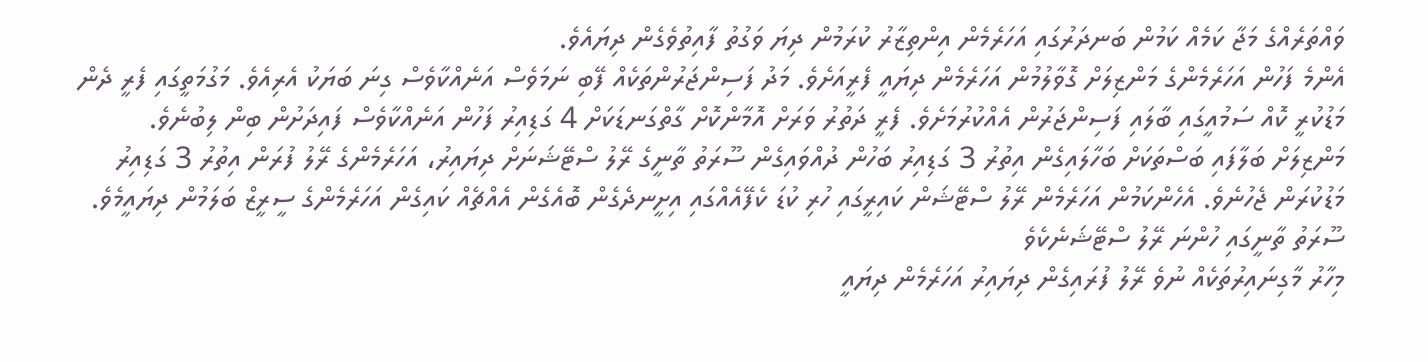ވައްތަރެއްގެ މަޖާ ކަމެއް ކަމުން ބަނދަރުގައި އަހަރެމެން އިންތިޒާރު ކުރަމުން ދިޔަ ވަގުތު ފާއިތުވެގެން ދިޔައެވެ.
އެންމެ ފަހުން އަހަރެމެންގެ މަންޒިލަށް ގޮވާލުމުން އަހަރެމެން ދިޔައީ ފެރީއަށެވެ. މަދު ފަސިންޖަރުންތަކެއް ފޭބި ނަމަވެސް އަނެއްކާވެސް ގިނަ ބަޔަކު އެރިއެވެ. މަގުމަތީގައި ފެރީ ދެން މަޑުކުރީ ކޮއް ސަމުއީގައި ބާލައި ފަސިންޖަރުން އެއްކުރުމަށެވެ. ފެރީ ދަތުރު ވަރަށް އޮމާންކޮށް ގާތްގަނޑަކަށް 4 ގަޑިއިރު ފަހުން އަނެއްކާވެސް ފައިދަށުން ބިން ލިބުނެވެ. މަންޒިލަށް ބަލާފައި ބަސްތަކަށް ބަހާލައިގެން އިތުރު 3 ގަޑިއިރު ބަހުން ދުއްވައިގެން ސޫރަތު ތާނީގެ ރޭލު ސްޓޭޝަނަށް ދިޔައިރު، އަހަރެމެންގެ ރޭލު ފުރަން އިތުރު 3 ގަޑިއިރު މަޑުކުރަން ޖެހުނެވެ. އެހެންކަމުން އަހަރެމެން ރޭލު ސްޓޭޝަން ކައިރީގައި ހުރި ކުޑަ ކެފޭއެއްގައި އިށީނދެގެން ބޮއެގެން އެއްޗެއް ކައިގެން އަހަރެމެންގެ ސީރީޒް ބަލަމުން ދިޔައީމެވެ.
ސޫރަތު ތާނީގައި ހުންނަ ރޭލު ސްޓޭޝަނެކެވެ
މިހާރު މާގިނައިރުތަކެއް ނުވެ ރޭލު ފުރައިގެން ދިޔައިރު އަހަރެމެން ދިޔައީ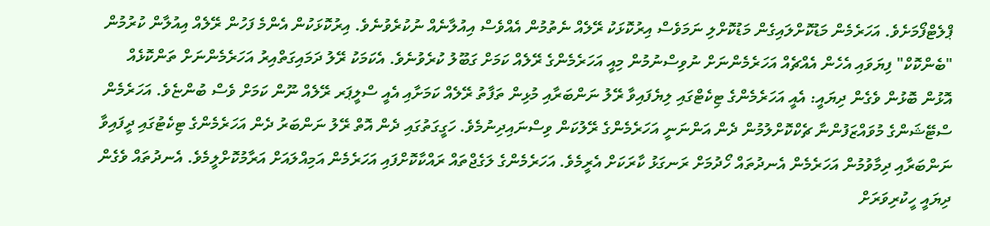ޕްލެޓްފޯމަށެވެ. އަހަރެމެން މަޑުކޮށްލައިގެން މަޑުކޮށްލި ނަމަވެސް އިރުކޮޅަކު ރޭލެއް ނެތުމުން އެއްވެސް އިއުލާނެއް ނުކުރެވުނެވެ. އިރުކޮޅަކުން އެންމެ ފަހުން ރޭލެއް އިއުލާން ކުރުމުން "ބެންކޮކް" ފިޔަވައި އެހެން އެއްޗެއް އަހަރެމެންނަށް ނުވިސްނުމުން މިއީ އަހަރެމެންގެ ރޭލެއް ކަމަށް ގަބޫލު ކުރެވުނެވެ. އެކަމަކު ރޭލު ދަމައިގަތްއިރު އަހަރެމެންނަށް ތަންކޮޅެއް އޮޅުން ބޮޅުން ވެގެން ދިޔައީ: އެއީ އަހަރެމެންގެ ޓިކެޓްގައި ލިޔެފައިވާ ރޭލު ނަންބަރާއި މުޅިން ތަފާތު ރޭލެއް ކަމަށާއި އެއީ ސްލީޕަރ ރޭލެއް ނޫން ކަމަށް ވެސް ބުންޏެވެ. އަހަރެމެން ސްޓޭޝަންގެ މުވައްޒަފުންނާ ޗެކްކޮށްލުމުން ދެން އަންނަނީ އަހަރެމެންގެ ރޭލުކަން ވިސްނައިދިނުމެވެ. ހަގީގަތުގައި ދެން އޮތް ރޭލު ނަންބަރު ދެން އަހަރެމެންގެ ޓިކެޓުގައި ދީފައިވާ ނަންބަރާއި ދިމާވުމުން އަހަރެމެން އެނދުތައް ހޯދުމަށް ރަނގަޅު ކާރަކަށް އެރީމެވެ. އަހަރެމެންގެ ލަގެޖްތައް ރައްކާކޮށްފައި އަހަރެމެން އަމިއްލައަށް އަރާމުކޮށްލީމެވެ. އެނދުތައް ވެގެން ދިޔައީ ހީކުރިވަރަށް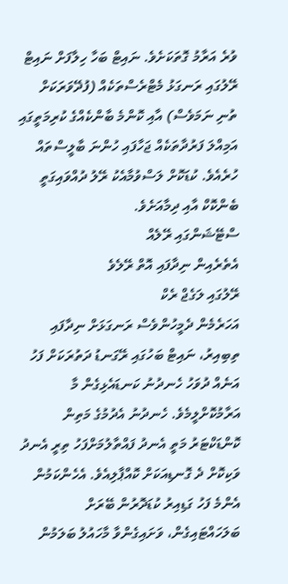ވުރެ އަރާމު ގޮތަކަށެވެ. ނައިޓް ބަހާ ހިލާފަށް ނައިޓް ރޭލުގައި ރަނގަޅު މެޓްރެސްތަކެއް (ފުދޭވަރަކަށް ތުނި ނަމަވެސް) އާއި ކޮންމެ ބާންކެއްގެ ކުރިމަތީގައި އަމިއްލަ ފަރުދާތަކެއް ޖަހާފައި ހުންނަ ބާލީސްތައް ހުރެއެވެ. ކުޑަކޮށް ލަސްވުމާއެކު ރޭލު ދުއްވައިގަތީ ބެންކޮކް އާއި ދިމާއަށެވެ.
ސްޓޭޝަންގައި ރޭލެއް
އެތެރެއިން ނިދާފައި އޮތް ރޭލެވެ
ރޭލުގައި ލަގެޖް ރެކް
އަހަރެމެން ދެމީހުންވެސް ރަނގަޅަށް ނިދާފައި ތިބިއިރު، ނައިޓް ބަހުގައި ރޭގަނޑު ދަތުރަކަށް ފަހު އަނެއް ދުވަހު ހެނދުނު ކަނޑައެޅިގެން މާ އަރާމުކޮށްލީމެވެ. ހެނދުނު އެދުމުގެ މަތިން ކޮންޑަކްޓަރު މަތީ އެނދު ފައްތާލުމަށްފަހު ތިރީ އެނދު ވަކިކޮށް ދެ ގޮނޑިއަކަށް ކޮއްޕާލިއެވެ. އެހެންކަމުން އެންމެ ފަހު ގަޑިއިރު ކުޑަދޮރުން ބޭރަށް ބަލަހައްޓައިގެން، ވަށައިގެންވާ މާހައުލު ބަލަމުން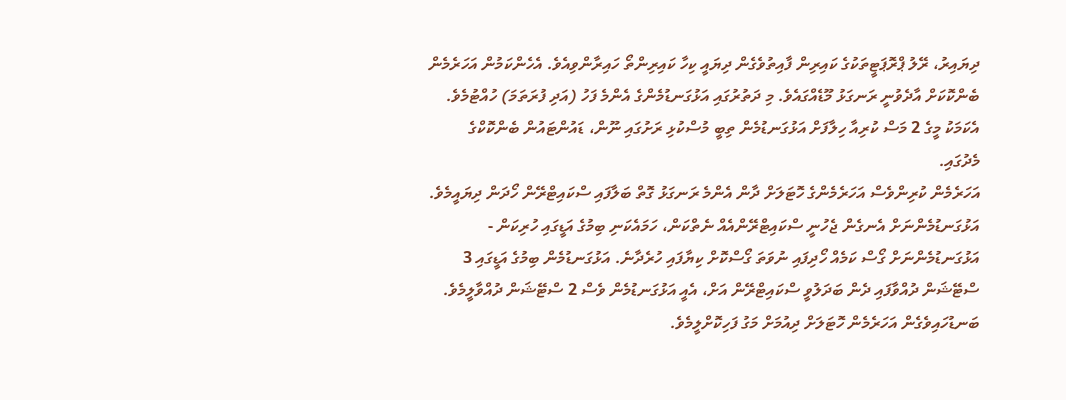ދިޔައިރު، ރޭލު ޕްރޮޕަޓީތަކުގެ ކައިރިން ފާއިތުވެގެން ދިޔައީ ކިހާ ކައިރިންތޯ ހައިރާންވިއެވެ. އެހެންކަމުން އަހަރެމެން ބެންކޮކަށް އާދެވުނީ ރަނގަޅު މޫޑެއްގައެވެ. މި ދަތުރުގައި އަޅުގަނޑުމެންގެ އެންމެ ފަހު (އަދި ފުރަތަމަ) ހުއްޓުމެވެ. އެކަމަކު މީގެ 2 މަސް ކުރިއާ ހިލާފަށް އަޅުގަނޑުމެން ތިބީ މުސްކުޅި ރަށުގައި ނޫން، ޑައުންޓައުން ބެންކޮކްގެ މެދުގައި.
އަހަރެމެން ކުރިންވެސް އަހަރެމެންގެ ހޮޓަލަށް ދާން އެންމެ ރަނގަޅު ގޮތް ބަލާފައި ސްކައިޓްރޭން ހޯދަން ދިޔައީމެވެ. އަޅުގަނޑުމެންނަށް އެނގެން ޖެހުނީ ސްކައިޓްރޭންއެއް ނެތްކަން، ހަމައެކަނި ބިމުގެ އަޑީގައި ހުރިކަން - އަޅުގަނޑުމެންނަށް ގޯސް ކަމެއް ހޯދިފައި ނުވަތަ ގޯސްކޮށް ކިޔާފައި ހުރެދާނެ. އަޅުގަނޑުމެން ބިމުގެ އަޑީގައި 3 ސްޓޭޝަން ދުއްވާފައި ދެން ބަދަލުވީ ސްކައިޓްރޭން އަށް، އެއީ އަޅުގަނޑުމެން ވެސް 2 ސްޓޭޝަން ދުއްވާލީމެވެ. ބަނޑުހައިވެގެން އަހަރެމެން ހޮޓަލަށް ދިއުމަށް މަގު ފަހިކޮށްލީމެވެ.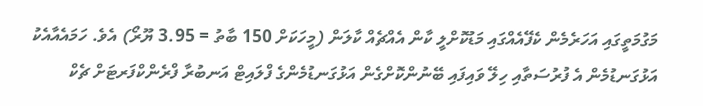މަގުމަތީގައި އަހަރެމެން ކެފޭއެއްގައި މަޑުކޮށްލީ ކާން އެއްޗެއް ކާލަން (މީހަކަށް 150 ބާތު = 3.95 ޔޫރޯ) އެވެ. ހަމައެއާއެކު އަޅުގަނޑުމެން އެ ފުރުސަތާއި ހިލޭ ވައިފައި ބޭނުންކޮށްގެން އަޅުގަނޑުމެންގެ ފްލައިޓް އަނބުރާ ފްރެންކްފަރޓަށް ޗެކް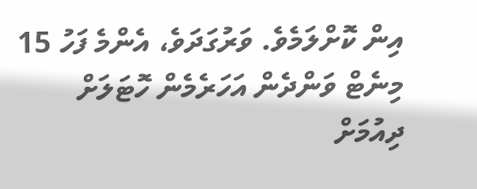އިން ކޮށްލަމެވެ. ވަރުގަދަވެ، އެންމެ ފަހު 15 މިނެޓް ވަންދެން އަހަރެމެން ހޮޓަލަށް ދިއުމަށް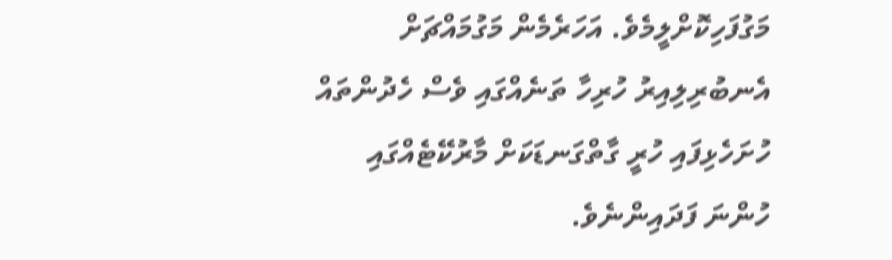މަގުފަހިކޮށްލީމެވެ. އަހަރެމެން މަގުމައްޗަށް އެނބުރިލިއިރު ހުރިހާ ތަނެއްގައި ވެސް ހެދުންތައް ހުށަހެޅިފައި ހުރީ ގާތްގަނޑަކަށް މާރުކޭޓެއްގައި ހުންނަ ފަދައިންނެވެ.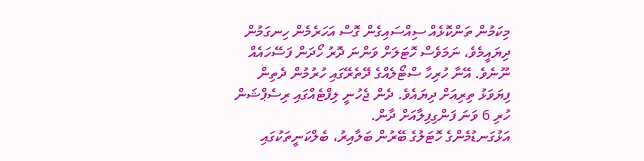މިކަމުން ތަންކޮޅެއް ސިއްސައިގެން ގޮސް އަހަރެމެން ހިނގަމުން ދިޔައީމެވެ، ނަމަވެސް ހޮޓަލަށް ވަންނަ ދޮރު ހޯދަން ފަސޭހައެއް ނޫނެވެ. އޭނާ ހުރިހާ ސްޓޯލެއްގެ ދޭތެރޭގައި ހުރުމުން ދެތިން ފިޔަވަޅު ތިރިއަށް ދިޔައެވެ. ދެން ޖެހުނީ ލިފްޓެއްގައި ރިސެޕްޝަން ހުރި 6 ވަނަ ފަންގިފިލާއަށް ދާން.
އަޅުގަނޑުމެންގެ ހޮޓަލުގެ ބޭރުން ބަލާއިރު، ބެލްކަނީތަކުގައި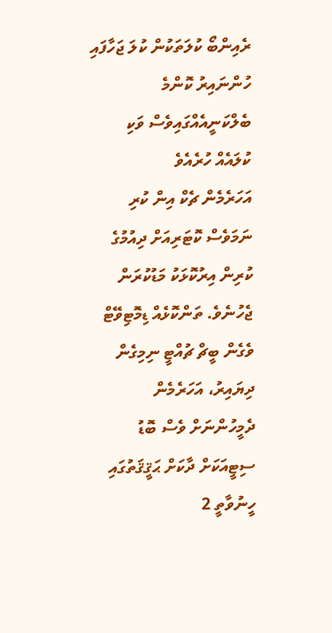ރެއިންބޯ ކުލަތަކުން ކުލަ ޖަހާފައި ހުންނައިރު ކޮންމެ ބެލްކަނީއެއްގައިވެސް ވަކި ކުލައެއް ހުރެއެވެ
އަހަރެމެން ޗެކް އިން ކުރި ނަމަވެސް ކޮޓަރިއަށް ދިއުމުގެ ކުރިން އިރުކޮޅަކު މަޑުކުރަން ޖެހުނެވެ. ތަންކޮޅެއް ޑިމޮޓިވޭޓް ވެގެން ބީޗް ޗުއްޓީ ނިމިގެން ދިޔައިރު، އަހަރެމެން ދެމީހުންނަށް ވެސް ބޮޑު ސިޓީއަކަށް ދާކަށް ޙަޤީޤަތުގައި ހީނުވާތީ 2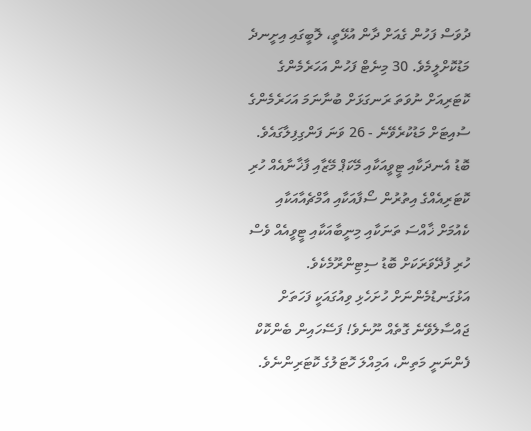ދުވަސް ފަހުން ގެއަށް ދާން އުޅޭތީ، ލޮބީގައި އިށީނދެ މަޑުކޮށްލީމެވެ. 30 މިނެޓް ފަހުން އަހަރެމެންގެ ކޮޓަރިއަށް ނުވަތަ ރަނގަޅަށް ބުނާނަމަ އަހަރެމެންގެ ސުއިޓަށް މަޑުކުރެވޭނެ - 26 ވަނަ ފަންގިފިލާގައެވެ. ބޮޑު އެނދަކާއި ޓީވީއަކާއި މޭކަޕް މޭޒާއި ފާޚާނާއެއް ހުރި ކޮޓަރިއެއްގެ އިތުރުން ސޯފާއަކާއި އާމްޗެއާއަކާއި ކެއުމަށް ޚާއްސަ ތަނަކާއި މިނީބާއަކާއި ޓީވީއެއް ވެސް ހުރި ފުދޭވަރަކަށް ބޮޑު ސިޓިންރޫމެކެވެ. އަޅުގަނޑުމެންނަށް ހުށަހެޅި ވިއުގައަކީ ފަހަތަށް ޖައްސާލެވޭނެ ގޮތެއް ނޫނެވެ! ފަސޭހައިން ބެންކޮކް ފެންނަނީ މަތިން، އަމިއްލަ ހޮޓަލުގެ ކޮޓަރިންނެވެ.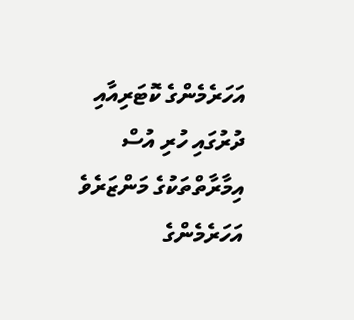އަހަރެމެންގެ ކޮޓަރިއާއި ދުރުގައި ހުރި އުސް އިމާރާތްތަކުގެ މަންޒަރެވެ
އަހަރެމެންގެ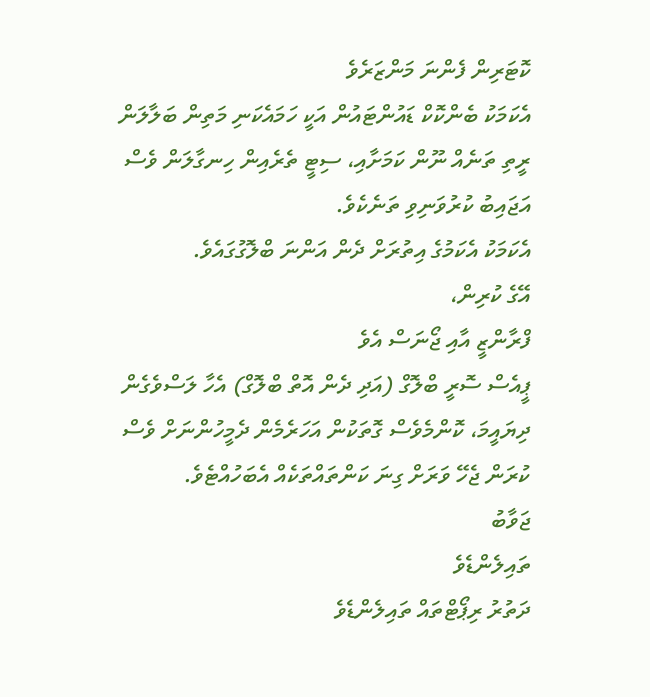ކޮޓަރިން ފެންނަ މަންޒަރެވެ
އެކަމަކު ބެންކޮކް ޑައުންޓައުން އަކީ ހަމައެކަނި މަތިން ބަލާލަން ރީތި ތަނެއް ނޫން ކަމަށާއި، ސިޓީ ތެރެއިން ހިނގާލަން ވެސް އަޖައިބު ކުރުވަނިވި ތަނެކެވެ.
އެކަމަކު އެކަމުގެ އިތުރަށް ދެން އަންނަ ބްލޮގުގައެވެ.
އޭގެ ކުރިން،
ފްރާންޒީ އާއި ޖޯނަސް އެވެ
ޕީއެސް ސޮރީ ބްލޮގް (އަދި ދެން އޮތް ބްލޮގް) އެހާ ލަސްވެގެން ދިޔައީމަ، ކޮންމެވެސް ގޮތަކުން އަހަރެމެން ދެމީހުންނަށް ވެސް ކުރަން ޖެހޭ ވަރަށް ގިނަ ކަންތައްތަކެއް އެބަހުއްޓެވެ.
ޖަވާބު
ތައިލެންޑެވެ
ދަތުރު ރިޕޯޓްތައް ތައިލެންޑެވެ